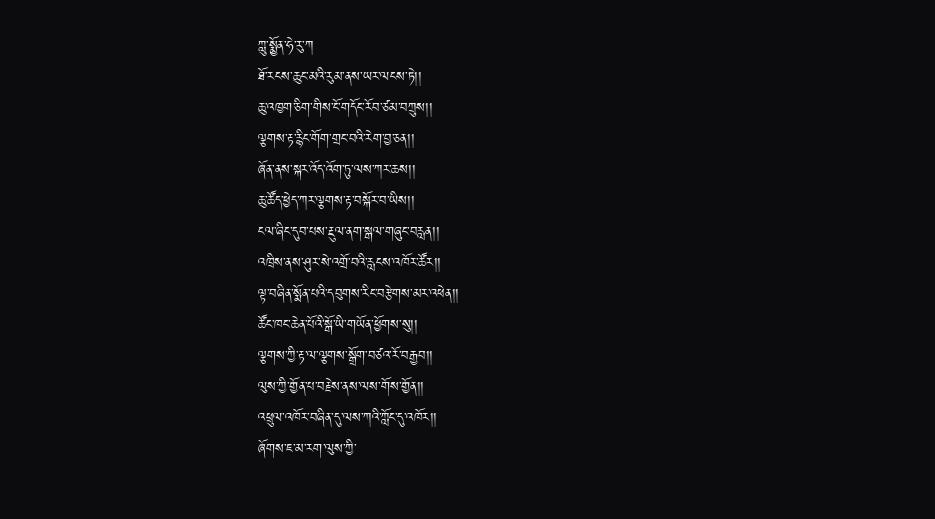ཀླུ་སྨྱོན་ཧེ་རུ་ཀ
ཐོ་རངས་ཆུང་མའི་རུམ་ནས་ཡར་ལངས་ཏེ།།
ཆུ་འཁྱག་ཅིག་གིས་ངོ་གདོང་རོབ་ཙམ་བཀྲུས།།
ལྕགས་རྟ་རྙིང་གོག་གྲང་བའི་རེག་བྱ་ཅན།།
ཞོན་ནས་སྐར་འོད་འོག་ཏུ་ལས་ཀར་ཆས།།
ཆུ་ཚོད་ཕྱེད་ཀར་ལྕགས་རྟ་བསྐོར་བ་ཡིས།།
ངལ་ཞིང་དུབ་པས་རྔུལ་ནག་སྒལ་གཞུང་བརླན།།
འཁྲིས་ནས་ཤུར་སེ་འགྲོ་བའི་རླངས་འཁོར་ཚོར།།
ལྟ་བཞིན་སྨོན་པའི་དབུགས་རིང་བརྩེགས་མར་འཕེན།།
ཚོང་ཁང་ཆེན་པོའི་སྒོ་ཡི་གཡོན་ཕྱོགས་སུ།།
ལྕགས་ཀྱི་རྟ་ལ་ལྕགས་སྒྲོག་བཙའ་རོ་བརྒྱབ།།
ལུས་ཀྱི་གྱོན་པ་བརྗེས་ནས་ལས་གོས་གྱོན།།
འཕྲུལ་འཁོར་བཞིན་དུ་ལས་ཀའི་ཀློང་དུ་འཁོར།།
ཞོགས་ཇ་མ་རག་ལུས་ཀྱི་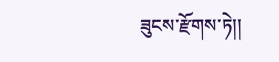ཟུངས་རྫོགས་ཏེ།།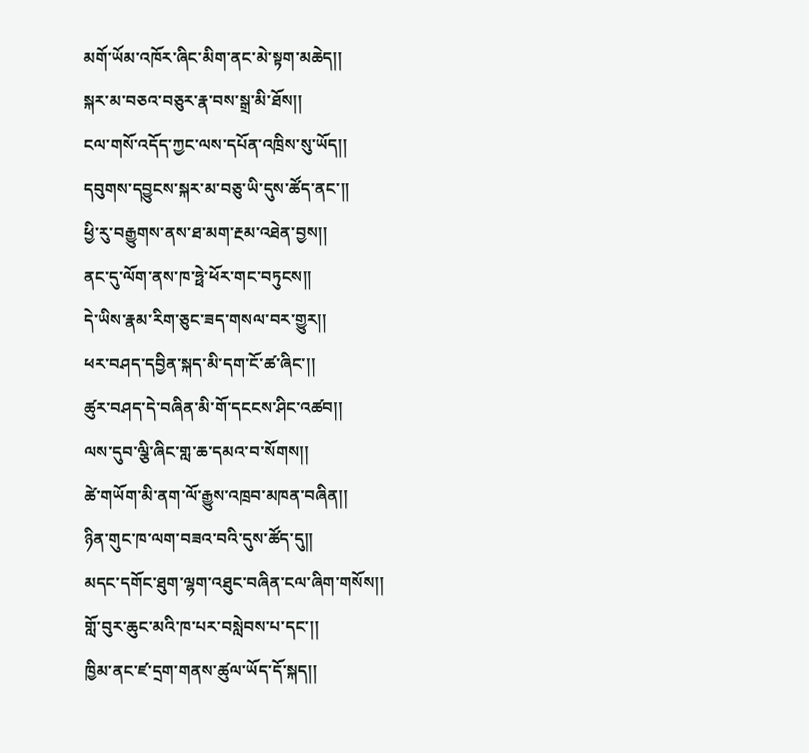མགོ་ཡོམ་འཁོར་ཞིང་མིག་ནང་མེ་སྟག་མཆེད།།
སྐར་མ་བཅའ་བཅུར་རྣ་བས་སྒྲ་མི་ཐོས།།
ངལ་གསོ་འདོད་ཀྱང་ལས་དཔོན་འཁྲིས་སུ་ཡོད།།
དབུགས་དབྱུངས་སྐར་མ་བཅུ་ཡི་དུས་ཚོད་ནང་།།
ཕྱི་རུ་བརྒྱུགས་ནས་ཐ་མག་རྔམ་འཐེན་བྱས།།
ནང་དུ་ལོག་ནས་ཁ་ཧྥེ་ཕོར་གང་བཏུངས།།
དེ་ཡིས་རྣམ་རིག་ཅུང་ཟད་གསལ་བར་གྱུར།།
ཕར་བཤད་དབྱིན་སྐད་མི་དག་ངོ་ཚ་ཞིང་།།
ཚུར་བཤད་དེ་བཞིན་མི་གོ་དངངས་ཤིང་འཚབ།།
ལས་དུབ་ལྕི་ཞིང་གླ་ཆ་དམའ་བ་སོགས།།
ཚེ་གཡོག་མི་ནག་ལོ་རྒྱུས་འཁྲབ་མཁན་བཞིན།།
ཉིན་གུང་ཁ་ལག་བཟའ་བའི་དུས་ཚོད་དུ།།
མདང་དགོང་ཐུག་ལྷག་འཐུང་བཞིན་ངལ་ཞིག་གསོས།།
གློ་བུར་ཆུང་མའི་ཁ་པར་བསླེབས་པ་དང་།།
ཁྱིམ་ནང་ཛ་དྲག་གནས་ཚུལ་ཡོད་དོ་སྐད།།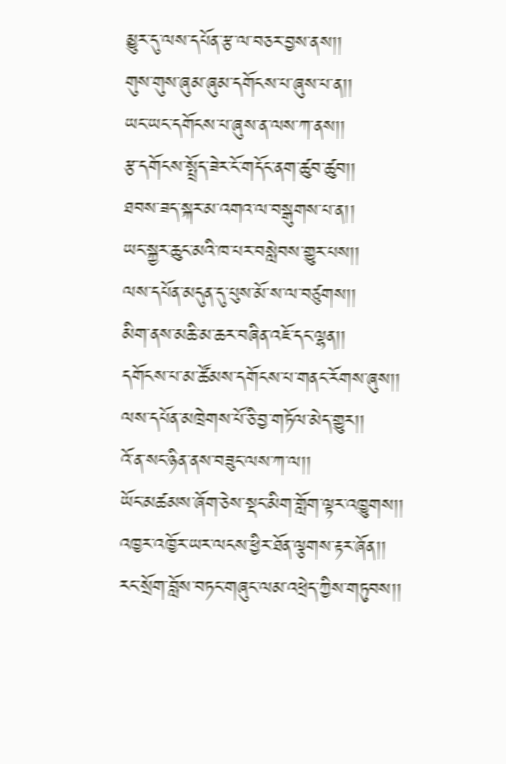མྱུར་དུ་ལས་དཔོན་རྩ་ལ་བཅར་བྱས་ནས།།
གུས་གུས་ཞུམ་ཞུམ་དགོངས་པ་ཞུས་པ་ན།།
ཡང་ཡང་དགོངས་པ་ཞུས་ན་ལས་ཀ་ནས།།
རྩ་དགོངས་སྤྲོད་ཟེར་ངོ་གདོང་ནག་ཚུབ་ཚུབ།།
ཐབས་ཟད་སྐར་མ་འགའ་ལ་བསྒུགས་པ་ན།།
ཡང་སྐྱར་ཆུང་མའི་ཁ་པར་བསླེབས་གྱུར་པས།།
ལས་དཔོན་མདུན་དུ་པུས་མོ་ས་ལ་བཙུགས།།
མིག་ནས་མཆི་མ་ཆར་བཞིན་འཇོ་དང་ལྷན།།
དགོངས་པ་མ་ཚོམས་དགོངས་པ་གནང་རོགས་ཞུས།།
ལས་དཔོན་མཁྲེགས་པོ་ཅི་བྱ་གཏོལ་མེད་གྱུར།།
འོ་ན་སང་ཉིན་ནས་བཟུང་ལས་ཀ་ལ།།
ཡོང་མཚམས་ཞོག་ཅེས་སྡང་མིག་གློག་ལྟར་འཁྱུགས།།
འཁྱར་འཁྱོར་ཡར་ལངས་ཕྱིར་ཐོན་ལྕགས་རྟར་ཞོན།།
རང་སྲོག་བློས་བཏང་གཞུང་ལམ་འཕྲེད་ཀྱིས་གཏུབས།།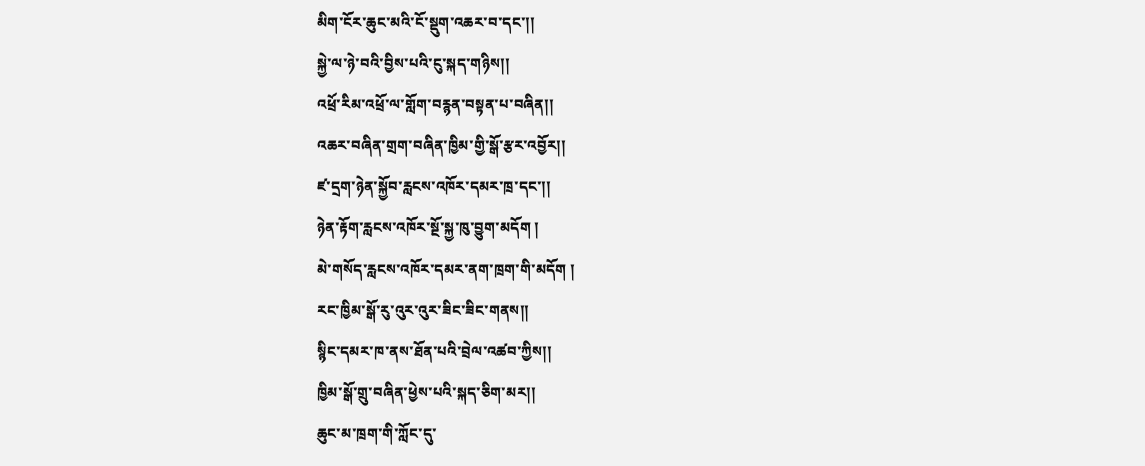མིག་ངོར་ཆུང་མའི་ངོ་སྡུག་འཆར་བ་དང་།།
སྐྱེ་ལ་ཉེ་བའི་བྱིས་པའི་ངུ་སྐད་གཉིས།།
འཕྲོ་རིམ་འཕྲོ་ལ་གློག་བརྙན་བསྟན་པ་བཞིན།།
འཆར་བཞིན་གྲག་བཞིན་ཁྱིམ་གྱི་སྒོ་རྩར་འབྱོར།།
ཛ་དྲག་ཉེན་སྐྱོབ་རླངས་འཁོར་དམར་ཁྲ་དང་།།
ཉེན་རྟོག་རླངས་འཁོར་སྔོ་སྐྱ་ཁུ་བྱུག་མདོག །
མེ་གསོད་རླངས་འཁོར་དམར་ནག་ཁྲག་གི་མདོག །
རང་ཁྱིམ་སྒོ་རུ་འུར་འུར་ཟིང་ཟིང་གནས།།
སྙིང་དམར་ཁ་ནས་ཐོན་པའི་བྲེལ་འཚབ་ཀྱིས།།
ཁྱིམ་སྒོ་གྲུ་བཞིན་ཕྱེས་པའི་སྐད་ཅིག་མར།།
ཆུང་མ་ཁྲག་གི་ཀློང་དུ་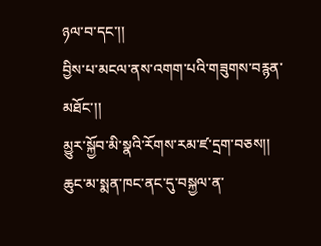ཉལ་བ་དང་།།
བྱིས་པ་མངལ་ནས་འགག་པའི་གཟུགས་བརྙན་མཐོང་།།
མྱུར་སྐྱོབ་མི་སྣའི་རོགས་རམ་ཛ་དྲག་བཅས།།
ཆུང་མ་སྨན་ཁང་ནང་དུ་བསྐྱལ་ན་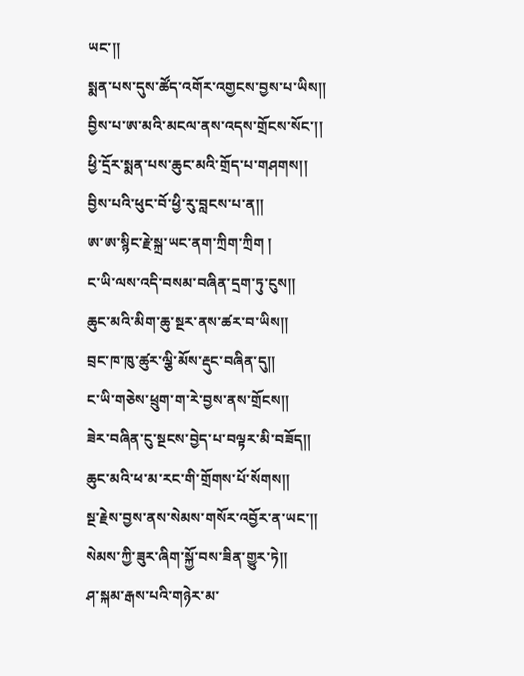ཡང་།།
སྨན་པས་དུས་ཚོད་འགོར་འགྱངས་བྱས་པ་ཡིས།།
བྱིས་པ་ཨ་མའི་མངལ་ནས་འདས་གྲོངས་སོང་།།
ཕྱི་དྲོར་སྨན་པས་ཆུང་མའི་གྲོད་པ་གཤགས།།
བྱིས་པའི་ཕུང་བོ་ཕྱི་རུ་བླངས་པ་ན།།
ཨ་ཨ་སྙིང་རྗེ་སྐྲ་ཡང་ནག་ཀྲིག་ཀྲིག །
ང་ཡི་ལས་འདི་བསམ་བཞིན་དྲག་ཏུ་ངུས།།
ཆུང་མའི་མིག་ཆུ་སྔར་ནས་ཚར་བ་ཡིས།།
བྲང་ཁ་ཁུ་ཚུར་ལྕི་མོས་རྡུང་བཞིན་དུ།།
ང་ཡི་གཅེས་ཕྲུག་ག་རེ་བྱས་ནས་གྲོངས།།
ཟེར་བཞིན་ངུ་སྔངས་བྱེད་པ་བལྟར་མི་བཟོད།།
ཆུང་མའི་ཕ་མ་རང་གི་གྲོགས་པོ་སོགས།།
སྔ་རྗེས་བྱས་ནས་སེམས་གསོར་འབྱོར་ན་ཡང་།།
སེམས་ཀྱི་ཟུར་ཞིག་སྐྱོ་བས་ཟིན་གྱུར་ཏེ།།
ཤ་སྐམ་རྒས་པའི་གཉེར་མ་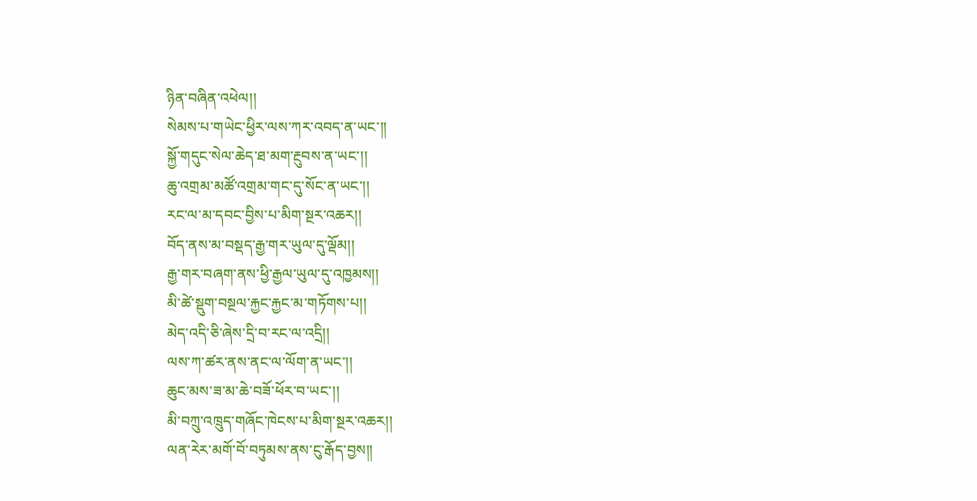ཉིན་བཞིན་འཕེལ།།
སེམས་པ་གཡེང་ཕྱིར་ལས་ཀར་འབད་ན་ཡང་།།
སྐྱོ་གདུང་སེལ་ཆེད་ཐ་མག་རྔུབས་ན་ཡང་།།
ཆུ་འགྲམ་མཚོ་འགྲམ་གང་དུ་སོང་ན་ཡང་།།
རང་ལ་མ་དབང་བྱིས་པ་མིག་སྔར་འཆར།།
བོད་ནས་མ་བསྡད་རྒྱ་གར་ཡུལ་དུ་ལྡོམ།།
རྒྱ་གར་བཞག་ནས་ཕྱི་རྒྱལ་ཡུལ་དུ་འཁྱམས།།
མི་ཚེ་སྡུག་བསྔལ་རྐྱང་རྐྱང་མ་གཏོགས་པ།།
མེད་འདི་ཅི་ཞེས་དྲི་བ་རང་ལ་འདྲི།།
ལས་ཀ་ཚར་ནས་ནང་ལ་ལོག་ན་ཡང་།།
ཆུང་མས་ཟ་མ་ཆེ་བཟོ་ཕོར་བ་ཡང་།།
མི་བཀྲུ་འཁྲུད་གཞོང་ཁེངས་པ་མིག་སྔར་འཆར།།
ལན་རེར་མགོ་བོ་བཏུམས་ནས་ངུ་རྒོད་བྱས།།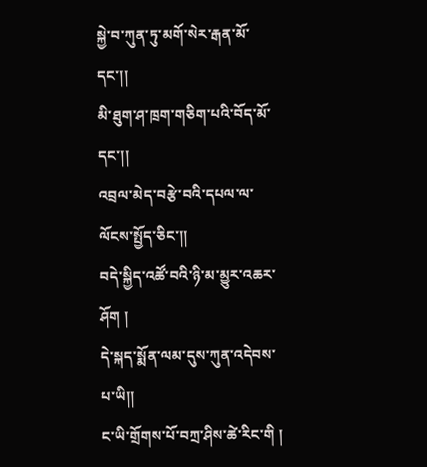སྐྱེ་བ་ཀུན་ཏུ་མགོ་སེར་རྒན་མོ་དང་།།
མི་ཐུག་ཤ་ཁྲག་གཅིག་པའི་བོད་མོ་དང་།།
འབྲལ་མེད་བརྩེ་བའི་དཔལ་ལ་ལོངས་སྤྱོད་ཅིང་།།
བདེ་སྐྱིད་འཚོ་བའི་ཉི་མ་མྱུར་འཆར་ཤོག །
དེ་སྐད་སྨོན་ལམ་དུས་ཀུན་འདེབས་པ་ཡི།།
ང་ཡི་གྲོགས་པོ་བཀྲ་ཤིས་ཚེ་རིང་གི །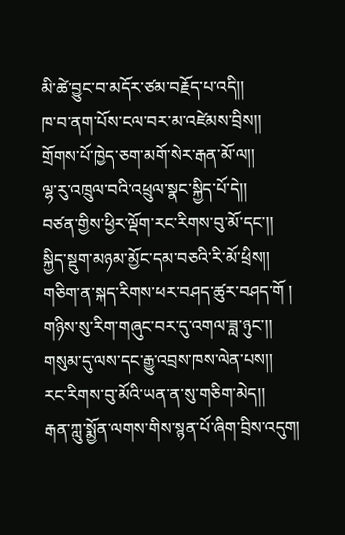མི་ཚེ་བྱུང་བ་མདོར་ཙམ་བརྗོད་པ་འདི།།
ཁ་བ་ནག་པོས་ངལ་བར་མ་འཛེམས་བྲིས།།
གྲོགས་པོ་ཁྱེད་ཅག་མགོ་སེར་རྒན་མོ་ལ།།
ལྷ་རུ་འཁྲུལ་བའི་འཕྲུལ་སྣང་སྐྱིད་པོ་དེ།།
བཙན་གྱིས་ཕྱིར་ལྡོག་རང་རིགས་བུ་མོ་དང་།།
སྐྱིད་སྡུག་མཉམ་མྱོང་དམ་བཅའི་རི་མོ་ཕྲིས།།
གཅིག་ན་སྐད་རིགས་ཕར་བཤད་ཚུར་བཤད་གོ །
གཉིས་སུ་རིག་གཞུང་བར་དུ་འགལ་ཟླ་ཉུང་།།
གསུམ་དུ་ལས་དང་རྒྱུ་འབྲས་ཁས་ལེན་པས།།
རང་རིགས་བུ་མོའི་ཡན་ན་སུ་གཅིག་མེད།།
རྒན་ཀླུ་སྨྱོན་ལགས་གིས་སྙན་པོ་ཞིག་བྲིས་འདུག།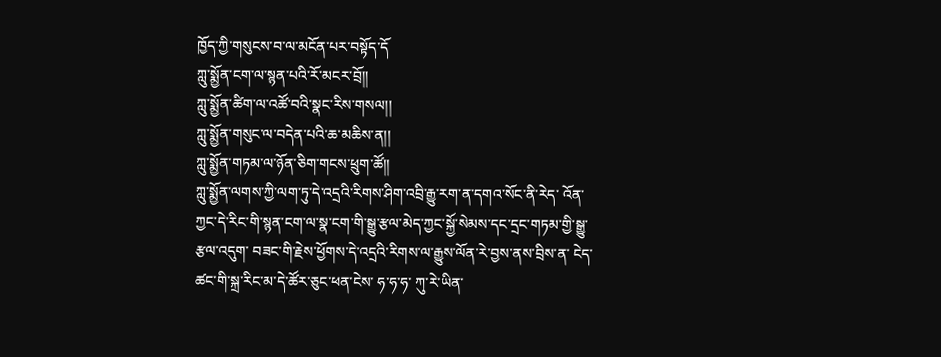ཁྱོད་ཀྱི་གསུངས་བ་ལ་མངོན་པར་བསྟོད་དོ
ཀླུ་སྨྱོན་ངག་ལ་སྙན་པའི་རོ་མངར་བྲོ།།
ཀླུ་སྨྱོན་ཚིག་ལ་འཚོ་བའི་སྣང་རིས་གསལ།།
ཀླུ་སྨྱོན་གསུང་ལ་བདེན་པའི་ཆ་མཆིས་ན།།
ཀླུ་སྨྱོན་གཏམ་ལ་ཉོན་ཅིག་གངས་ཕྲུག་ཚོ།།
ཀླུ་སྨྱོན་ལགས་ཀྱི་ལག་ཏུ་དེ་འདྲའི་རིགས་ཤིག་འབྲི་རྒྱུ་རག་ན་དགའ་སོང་ནི་རེད་ འོན་ཀྱང་དེ་རིང་གི་སྙན་ངག་ལ་སྣ་ངག་གི་སྒྱུ་རྩལ་མེད་ཀྱང་སྐྱོ་སེམས་དང་དྲང་གཏམ་གྱི་སྒྱུ་རྩལ་འདུག་ བཟང་གི་རྗེས་ཕྱོགས་དེ་འདྲའི་རིགས་ལ་རྒྱུས་ལོན་རེ་བྱས་ནས་བྲིས་ན་ ངེད་ཚང་གི་སྐྲ་རིང་མ་དེ་ཚོར་ཅུང་ཕན་ངེས་ ཧ་ཧ་ཧ་ ཀུ་རེ་ཡིན་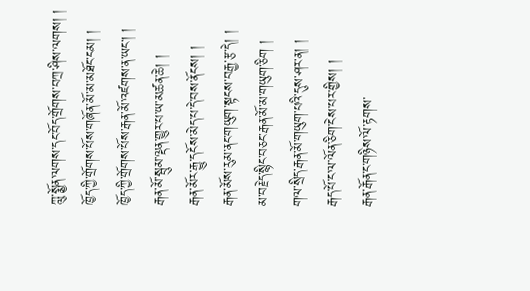ཀླུ་སྨྱོན་ལགས་དང་བོད་གྲོགས་བཀྲ་ཤིས་ལགས། །
ཁྱོད་ཀྱི་གྲོགས་པོས་གཞོན་མོ་མ་མཐོང་ངམ། །
ཁྱོད་ཀྱི་གྲོགས་པོས་རྒན་མོ་འཛགས་ན་ཡང་། །
རྒན་མོ་སྦུམ་ལྡན་གྱུར་པ་ཡ་མཚན་ཆེ། །
རྒན་མོར་རྒྱུ་དངོས་མེད་པ་དེ་བས་ནོངས། །
རྒན་མོས་རུམ་ནང་གཡུག་སྟངས་བརྒྱ་རྩ་དེ། །
མ་བརྗེད་སྙིང་བཅང་རྒན་མོ་མ་གཡུག་ཅིག །
གལ་སྲིད་རྒན་མོ་གཡུག་པའི་དུས་ཤར་ན། །
རྒད་པོ་ང་ལ་ལོན་ཅིག་ངེས་པར་གྱིས། །
རྒན་རྒོན་ང་གཉིས་ལོ་རྟགས་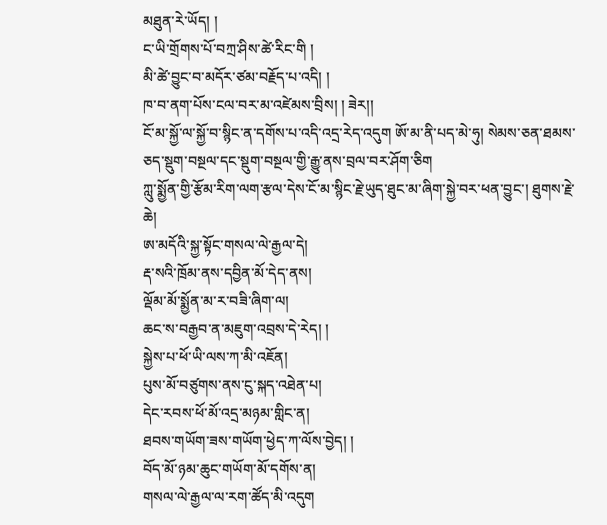མཐུན་རེ་ཡོད། །
ང་ཡི་གྲོགས་པོ་བཀྲ་ཤིས་ཚེ་རིང་གི །
མི་ཚེ་བྱུང་བ་མདོར་ཙམ་བརྗོད་པ་འདི། །
ཁ་བ་ནག་པོས་ངལ་བར་མ་འཛེམས་བྲིས། ། ཟེར།།
ངོ་མ་སྐྱོ་ལ་སྐྱོ་བ་སྙིང་ན་དགོས་པ་འདི་འདྲ་རེད་འདུག ཨོ་མ་ནི་པད་མེ་ཧུ། སེམས་ཅན་ཐམས་ཅད་སྡུག་བསྔལ་དང་སྡུག་བསྔལ་གྱི་རྒྱུ་ནས་བྲལ་བར་ཤོག་ཅིག
ཀླུ་སྨྱོན་གྱི་རྩོམ་རིག་ལག་རྩལ་དེས་ངོ་མ་སྙིང་རྗེ་ཡུད་ཐུང་མ་ཞིག་སྐྱེ་བར་ཕན་བྱུང་། ཐུགས་རྗེ་ཆེ།
ཨ་མདོའི་སྐྱ་སྟོང་གསལ་ལེ་རྒྱལ་དེ།
རྡ་སའི་ཁྲོམ་ནས་དབྱིན་མོ་དེད་ནས།
ལྡོམ་མོ་སྨྱོན་མ་ར་བཟི་ཞིག་ལ།
ཆང་ས་བརྒྱབ་ན་མཇུག་འབྲས་དེ་རེད། །
སྐྱེས་པ་ཕོ་ཡི་ལས་ཀ་མི་འཇོན།
པུས་མོ་བཙུགས་ནས་ངུ་སྐད་འཐེན་པ།
དེང་རབས་ཕོ་མོ་འདྲ་མཉམ་གླིང་ན།
ཐབས་གཡོག་ཟས་གཡོག་ཕྱེད་ཀ་ལོས་བྱེད། །
བོད་མོ་ཉམ་ཆུང་གཡོག་མོ་དགོས་ན།
གསལ་ལེ་རྒྱལ་ལ་རག་ཚོད་མི་འདུག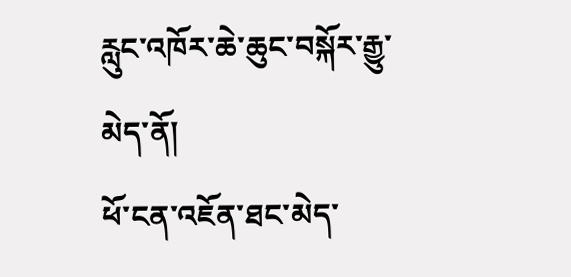རླུང་འཁོར་ཆེ་ཆུང་བསྐོར་རྒྱུ་མེད་ནོ།
ཕོ་ངན་འཇོན་ཐང་མེད་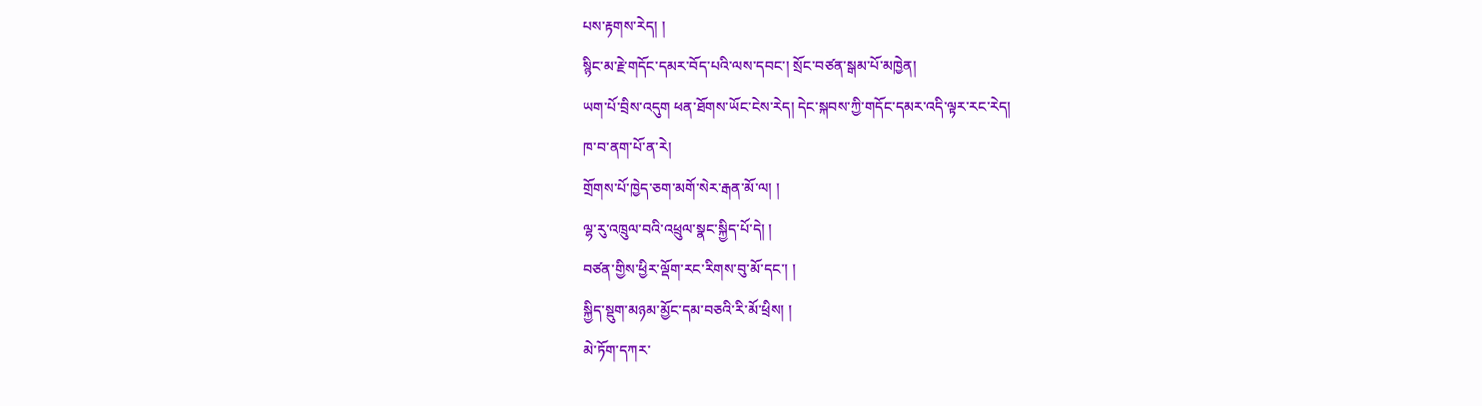པས་རྟགས་རེད། །
སྙིང་མ་རྗེ་གདོང་དམར་བོད་པའི་ལས་དབང་། སྲོང་བཙན་སྒམ་པོ་མཁྱེན།
ཡག་པོ་བྲིས་འདུག ཕན་ཐོགས་ཡོང་ངེས་རེད། དེང་སྐབས་ཀྱི་གདོང་དམར་འདི་ལྟར་རང་རེད།
ཁ་བ་ནག་པོ་ན་རེ།
གྲོགས་པོ་ཁྱེད་ཅག་མགོ་སེར་རྒན་མོ་ལ། །
ལྷ་རུ་འཁྲུལ་བའི་འཕྲུལ་སྣང་སྐྱིད་པོ་དེ། །
བཙན་གྱིས་ཕྱིར་ལྡོག་རང་རིགས་བུ་མོ་དང་། །
སྐྱིད་སྡུག་མཉམ་མྱོང་དམ་བཅའི་རི་མོ་ཕྲིས། །
མེ་ཏོག་དཀར་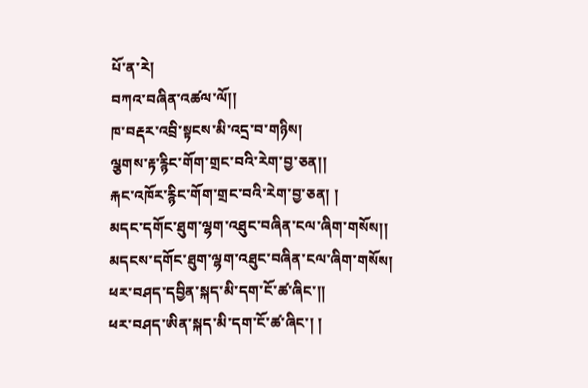པོ་ན་རེ།
བཀའ་བཞིན་འཚལ་ལོ།།
ཁ་བརྡར་འབྲི་སྟངས་མི་འདྲ་བ་གཉིས།
ལྕགས་རྟ་རྙིང་གོག་གྲང་བའི་རེག་བྱ་ཅན།།
རྐང་འཁོར་རྙིང་གོག་གྲང་བའི་རེག་བྱ་ཅན། །
མདང་དགོང་ཐུག་ལྷག་འཐུང་བཞིན་ངལ་ཞིག་གསོས།།
མདངས་དགོང་ཐུག་ལྷག་འཐུང་བཞིན་ངལ་ཞིག་གསོས།
ཕར་བཤད་དབྱིན་སྐད་མི་དག་ངོ་ཚ་ཞིང་།།
ཕར་བཤད་ཨིན་སྐད་མི་དག་ངོ་ཚ་ཞིང་། །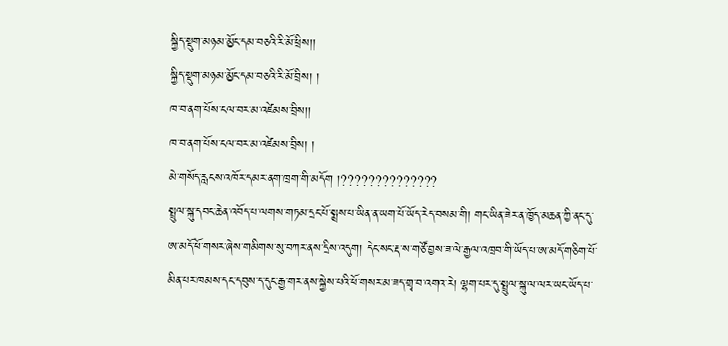སྐྱིད་སྡུག་མཉམ་མྱོང་དམ་བཅའི་རི་མོ་ཕྲིས།།
སྐྱིད་སྡུག་མཉམ་མྱོང་དམ་བཅའི་རི་མོ་བྲིས། །
ཁ་བ་ནག་པོས་ངལ་བར་མ་འཛེམས་བྲིས།།
ཁ་བ་ནག་པོས་ངལ་བར་མ་འཛེམས་བྲིས། །
མེ་གསོད་རླངས་འཁོར་དམར་ནག་ཁྲག་གི་མདོག །??????????????
སྤྲུལ་སྐུ་དབང་ཆེན་འབོད་པ་ལགས་གཏམ་དྲང་པོ་སྨྲས་པ་ཡིན་ན་ཡག་པོ་ཡོད་རེད་བསམ་གི། གང་ཡིན་ཟེར་ན་ཁྱོད་མཆན་ཀྱི་ནང་དུ་ཨ་མདོ་ཕོ་གསར་ཞེས་གམིགས་སུ་བཀར་ནས་དྲིས་འདུག། དེང་སང་རྡ་ས་གཙོ་བྱས་ཟ་ལེ་རྒྱལ་འཁྲབ་གི་ཡོད་པ་ཨ་མདོ་གཅིག་པོ་མིན་པར་ཁམས་དང་དབུས་ད་དུང་རྒྱ་གར་ནས་སྐྱེས་པའི་ཕོ་གསར་མ་ཟད་གྲྭ་བ་འགའ་རེ། ལྷག་པར་དུ་སྤྲུལ་སྐུ་ལ་ལར་ཡང་ཡོད་པ་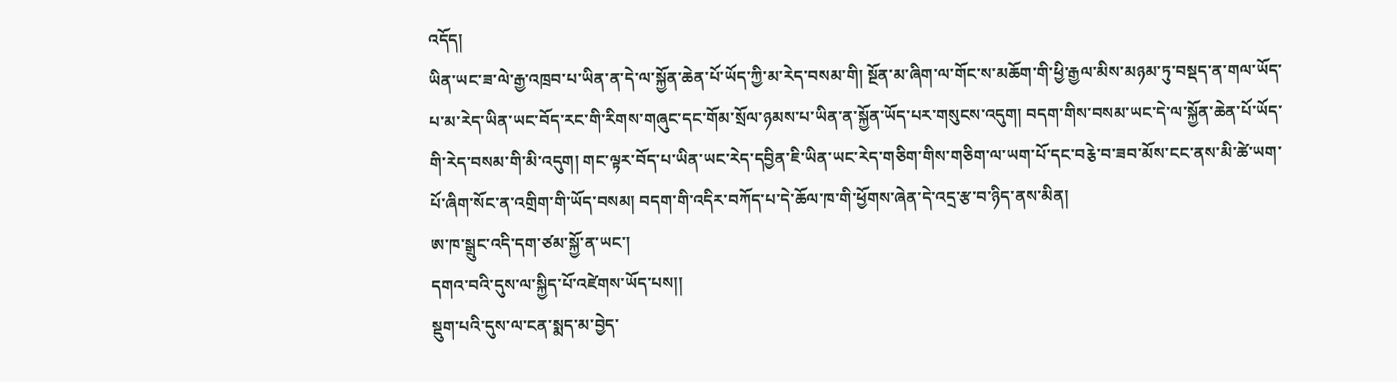འདོད།
ཡིན་ཡང་ཟ་ལེ་རྒྱ་འཁྲབ་པ་ཡིན་ན་དེ་ལ་སྐྱོན་ཆེན་པོ་ཡོད་ཀྱི་མ་རེད་བསམ་གི། སྔོན་མ་ཞིག་ལ་གོང་ས་མཆོག་གི་ཕྱི་རྒྱལ་མིས་མཉམ་ཏུ་བསྡད་ན་གལ་ཡོད་པ་མ་རེད་ཡིན་ཡང་བོད་རང་གི་རིགས་གཞུང་དང་གོམ་སྲོལ་ཉམས་པ་ཡིན་ན་སྐྱོན་ཡོད་པར་གསུངས་འདུག། བདག་གིས་བསམ་ཡང་དེ་ལ་སྐྱོན་ཆེན་པོ་ཡོད་གི་རེད་བསམ་གི་མི་འདུག། གང་ལྟར་བོད་པ་ཡིན་ཡང་རེད་དབྱིན་ཇི་ཡིན་ཡང་རེད་གཅིག་གིས་གཅིག་ལ་ཡག་པོ་དང་བརྕེ་བ་ཟབ་མོས་ངང་ནས་མི་ཚེ་ཡག་པོ་ཞིག་སོང་ན་འགྲིག་གི་ཡོད་བསམ། བདག་གི་འདིར་བཀོད་པ་དེ་ཆོལ་ཁ་གི་ཕྱོགས་ཞེན་དེ་འདྲ་རྩ་བ་ཉིད་ནས་མིན།
ཨ་ཁ་སྒྲུང་འདི་དག་ཙམ་སྐྱོ་ན་ཡང་།
དགའ་བའི་དུས་ལ་སྐྱིད་པོ་འཛེགས་ཡོད་པས།།
སྡུག་པའི་དུས་ལ་ངན་སྨད་མ་བྱེད་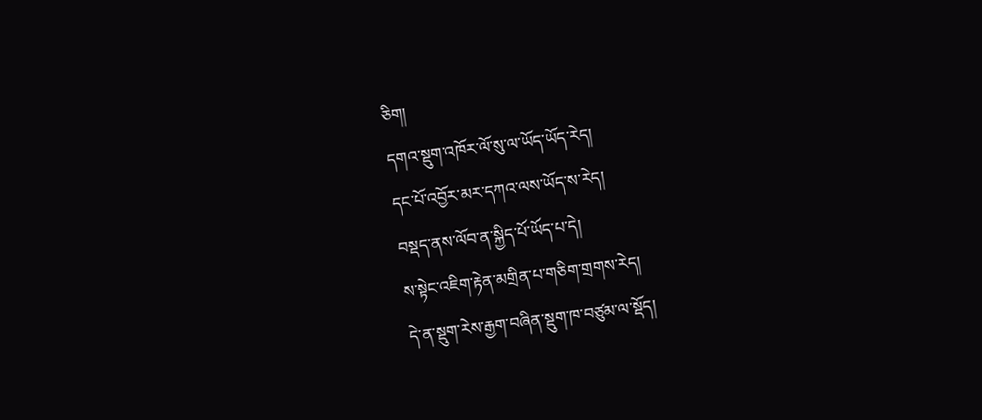ཅིག།
དགའ་སྡུག་འཁོར་ལོ་སུ་ལ་ཡོད་ཡོད་རེད།
དང་པོ་འབྱོར་མར་དཀའ་ལས་ཡོད་ས་རེད།
བསྡད་ནས་ལོབ་ན་སྐྱིད་པོ་ཡོད་པ་དེ།
ས་སྟེང་འཇིག་རྟེན་མགྲིན་པ་གཅིག་གྲགས་རེད།
དེ་ན་སྡུག་རེས་རྒྱག་བཞིན་སྡུག་ཁ་བཙུམ་ལ་སྡོད།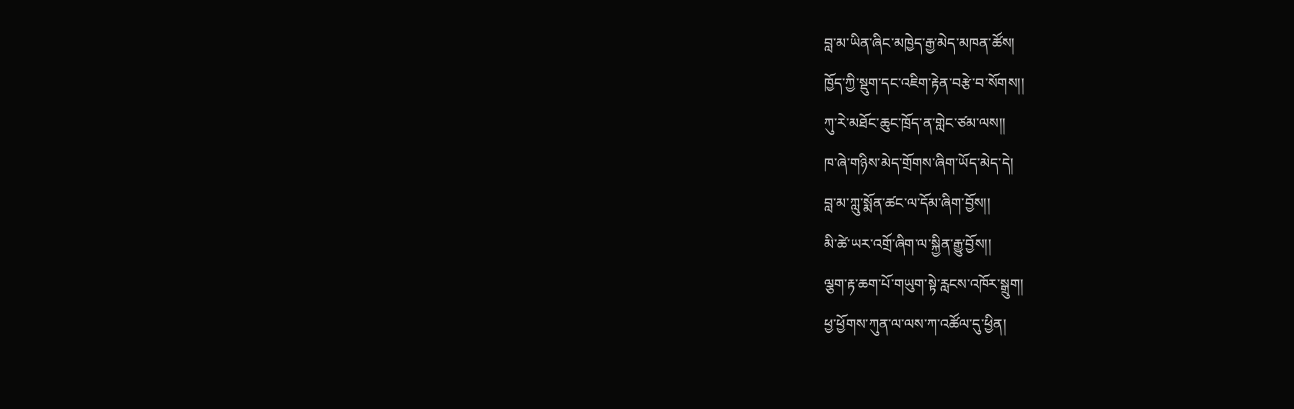བླ་མ་ཡིན་ཞིང་མཁྱེད་རྒྱ་མེད་མཁན་ཚོས།
ཁྱོད་ཀྱི་སྡུག་དང་འཇིག་རྟེན་བརྩེ་བ་སོགས།།
ཀུ་རེ་མཐོང་ཆུང་ཁྲོད་ན་གླེང་ཙམ་ལས།།
ཁ་ཞེ་གཉིས་མེད་གྲོགས་ཞིག་ཡོད་མེད་དེ།
བླ་མ་ཀླུ་སྨོན་ཚང་ལ་དོམ་ཞིག་བྱོས།།
མི་ཚེ་ཡར་འགྲོ་ཞིག་ལ་སྐྱིན་རྒྱུ་བྱོས།།
ལྕག་རྟ་ཆག་པོ་གཡུག་སྟེ་རླངས་འཁོར་སྒྲུག།
ཕྱ་ཕྱོགས་ཀུན་ལ་ལས་ཀ་འཚོལ་དུ་ཕྱིན།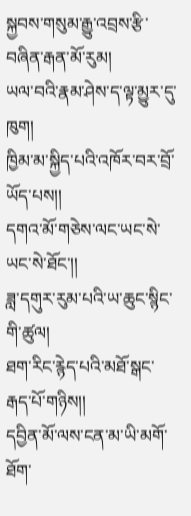སྐྱབས་གསུམ་རྒྱུ་འབྲས་རྩི་བཞིན་རྒན་མོ་རུམ།
ཡལ་བའི་རྣམ་ཤེས་ད་ལྟ་མྱུར་དུ་ཁུག།
ཁྱིམ་མ་སྐྱིད་པའི་འཁོར་བར་བྲོ་ཡོད་པས།།
དགའ་མོ་གཅེས་ལང་ཡང་སེ་ཡང་སེ་ཐོང་།།
ཟླ་དགུར་རུམ་པའི་ཡ་ཆུང་སྙིང་གི་ཚུལ།
ཐག་རིང་རྙེད་པའི་མཐོ་སྒང་རྒད་པོ་གཉིས།།
དབྱིན་མོ་ལས་ངན་མ་ཡི་མགོ་ཐོག་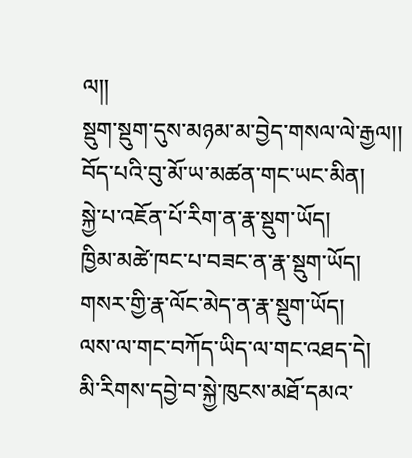ལ།།
སྡུག་སྡུག་དུས་མཉམ་མ་བྱེད་གསལ་ལེ་རྒྱལ།།
བོད་པའི་བུ་མོ་ཡ་མཚན་གང་ཡང་མིན།
སྐྱེ་པ་འཇོན་པོ་རིག་ན་རྣ་སྡུག་ཡོད།
ཁྱིམ་མཚེ་ཁང་པ་བཟང་ན་རྣ་སྡུག་ཡོད།
གསར་གྱི་རྣ་ལོང་མེད་ན་རྣ་སྡུག་ཡོད།
ལས་ལ་གང་བཀོད་ཡིད་ལ་གང་འཐད་དེ།
མི་རིགས་དབྱེ་བ་སྐྱེ་ཁུངས་མཐོ་དམའ་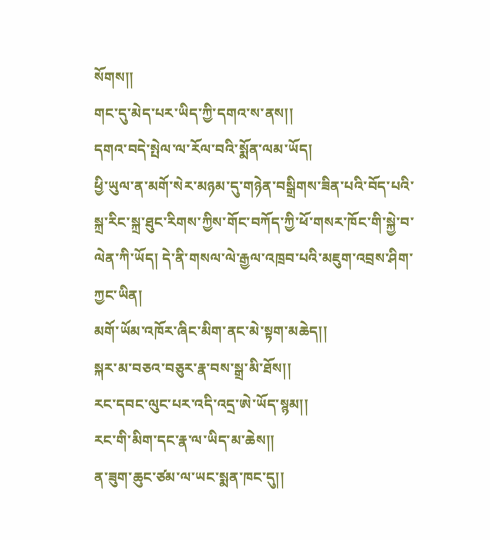སོགས།།
གང་དུ་མེད་པར་ཡིད་ཀྱི་དགའ་ས་ནས།།
དགའ་བདེ་སྤེལ་ལ་རོལ་བའི་སྨོན་ལམ་ཡོད།
ཕྱི་ཡུལ་ན་མགོ་སེར་མཉམ་དུ་གཉེན་བསྒྲིགས་ཟིན་པའི་བོད་པའི་སྐྲ་རིང་སྐྲ་ཐུང་རིགས་ཀྱིས་གོང་བཀོད་ཀྱི་ཕོ་གསར་ཁོང་གི་སྐྱེ་བ་ལེན་ཀི་ཡོད། དེ་ནི་གསལ་ལེ་རྒྱལ་འཁྲབ་པའི་མཇུག་འབྲས་ཤིག་ཀྱང་ཡིན།
མགོ་ཡོམ་འཁོར་ཞིང་མིག་ནང་མེ་སྟག་མཆེད།།
སྐར་མ་བཅའ་བཅུར་རྣ་བས་སྒྲ་མི་ཐོས།།
རང་དབང་ལུང་པར་འདི་འདྲ་ཨེ་ཡོད་སྙམ།།
རང་གི་མིག་དང་རྣ་ལ་ཡིད་མ་ཆེས།།
ན་ཟུག་ཆུང་ཙམ་ལ་ཡང་སྨན་ཁང་དུ།།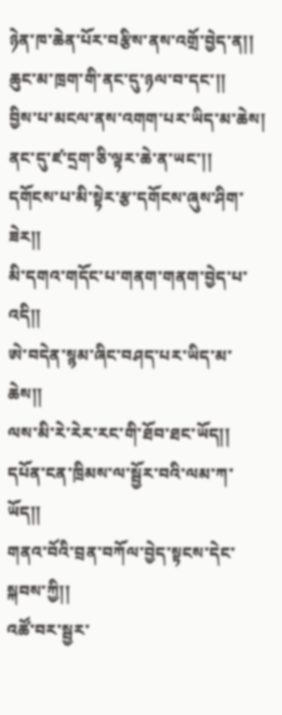ཉེན་ཁ་ཆེན་པོར་བརྩིས་ནས་འགྲོ་བྱེད་ན།།
ཆུང་མ་ཁྲག་གི་ནང་དུ་ཉལ་བ་དང་།།
བྱིས་པ་མངལ་ནས་འགག་པར་ཡིད་མ་ཆེས།
ནང་དུ་ཛ་དྲག་ཅི་ལྟར་ཆེ་ན་ཡང་།།
དགོངས་པ་མི་སྟེར་རྩ་དགོངས་ཞུས་ཤིག་ཟེར།།
མི་དགའ་གདོང་པ་གནག་གནག་བྱེད་པ་འདི།།
ཨེ་བདེན་སྙམ་ཞིང་བཤད་པར་ཡིད་མ་ཆེས།།
ལས་མི་རེ་རེར་རང་གི་ཐོབ་ཐང་ཡོད།།
དཔོན་ངན་ཁྲིམས་ལ་སྦྱོར་བའི་ལམ་ཀ་ཡོད།།
གནའ་བོའི་བྲན་བཀོལ་བྱེད་སྟངས་དེང་སྐབས་ཀྱི།།
འཚོ་བར་སྦྱར་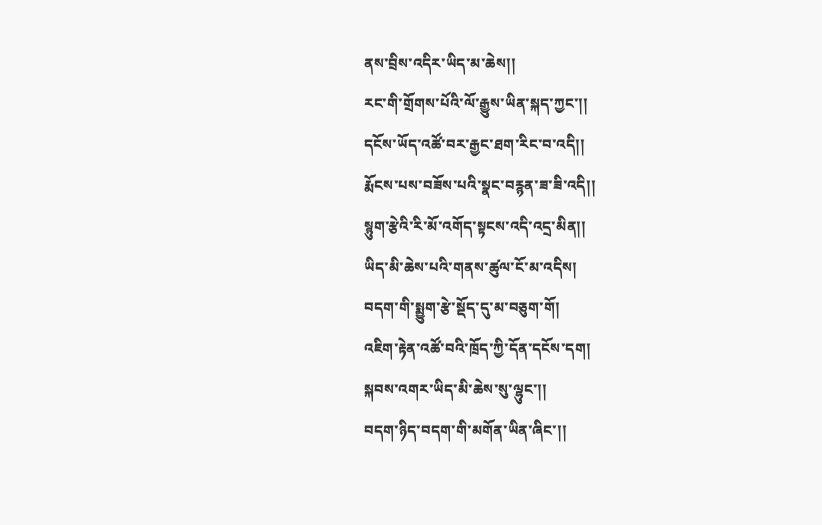ནས་བྲིས་འདིར་ཡིད་མ་ཆེས།།
རང་གི་གྲོགས་པོའི་ལོ་རྒྱུས་ཡིན་སྐད་ཀྱང་།།
དངོས་ཡོད་འཚོ་བར་རྒྱང་ཐག་རིང་བ་འདི།།
རྨོངས་པས་བཟོས་པའི་སྣང་བརྙན་ཟ་ཟི་འདི།།
སྙུག་རྩེའི་རི་མོ་འགོད་སྟངས་འདི་འདྲ་མིན།།
ཡིད་མི་ཆེས་པའི་གནས་ཚུལ་ངོ་མ་འདིས།
བདག་གི་སྨྱུག་རྩེ་སྡོད་དུ་མ་བཅུག་གོ།
འཇིག་རྟེན་འཚོ་བའི་ཁྲོད་ཀྱི་དོན་དངོས་དག།
སྐབས་འགར་ཡིད་མི་ཆེས་སུ་ལྷུང་།།
བདག་ཉིད་བདག་གི་མགོན་ཡིན་ཞིང་།།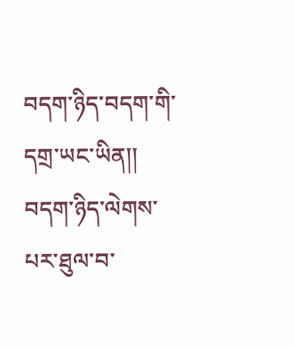བདག་ཉིད་བདག་གི་དགྲ་ཡང་ཡིན།།
བདག་ཉིད་ལེགས་པར་ཐུལ་བ་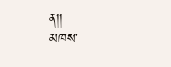ན།།
མཁས་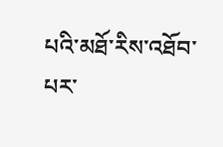པའི་མཐོ་རིས་འཐོབ་པར་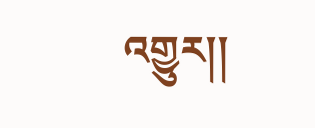འགྱུར།།